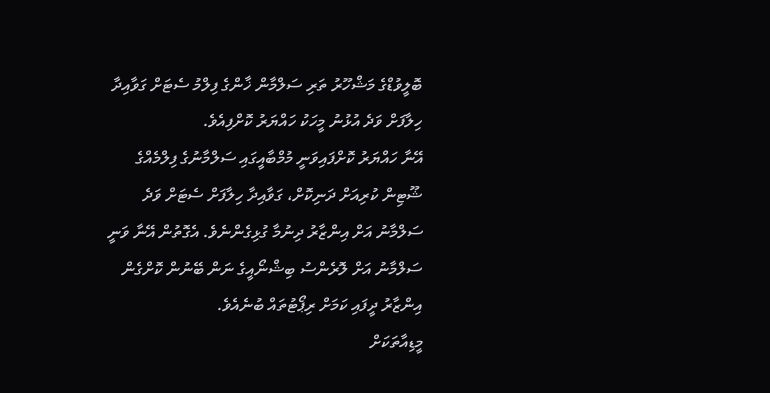ބޮލީވުޑްގެ މަޝްހޫރު ތަރި ސަލްމާން ޚާންގެ ފިލްމު ސެޓަށް ގަވާއިދާ ހިލާފަށް ވަދެ އުޅުނު މީހަކު ހައްޔަރު ކޮށްފިއެވެ.
އޭނާ ހައްޔަރު ކޮށްފައިވަނީ މުމްބާއީގައި ސަލްމާނުގެ ފިލްމެއްގެ ޝޫޓިން ކުރިއަށް ދަނިކޮށް، ގަވާއިދާ ހިލާފަށް ސެޓަށް ވަދެ ސަލްމާނު އަށް އިންޒާރު ދިނުމާ ގުޅިގެންނެވެ. އެގޮތުން އޭނާ ވަނީ ސަލްމާނު އަށް ލޮރެންސު ބިޝްނޯއީގެ ނަން ބޭނުން ކޮށްގެން އިންޒާރު ދީފައި ކަމަށް ރިޕޯޓުތައް ބުނެއެވެ.
މީޑިއާތަކަށް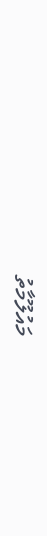މައުލޫމާތު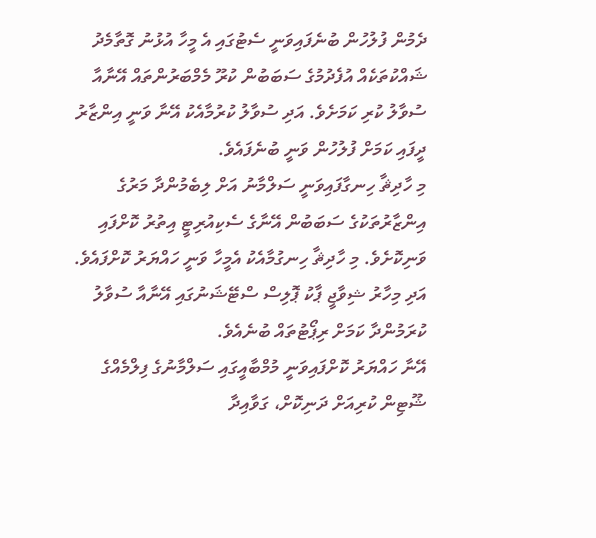ދެމުން ފުލުހުން ބުނެފައިވަނީ ސެޓުގައި އެ މީހާ އުޅުނު ގޮތާމެދު ޝައްކުތަކެއް އުފެދުމުގެ ސަބަބުން ކުރޫ މެމްބަރުންތައް އޭނާއާ ސުވާލު ކުރި ކަމަށެވެ. އަދި ސުވާލު ކުރުމާއެކު އޭނާ ވަނީ އިންޒާރު ދީފައި ކަމަށް ފުލުހުން ވަނީ ބުނެފައެވެ.
މި ހާދިޘާ ހިނގާފައިވަނީ ސަލްމާނު އަށް ލިބެމުންދާ މަރުގެ އިންޒާރުތަކުގެ ސަބަބުން އޭނާގެ ސެކިއުރިޓީ އިތުރު ކޮށްފައި ވަނިކޮށެވެ. މި ހާދިޘާ ހިނގުމާއެކު އެމީހާ ވަނީ ހައްޔަރު ކޮށްފައެވެ. އަދި މިހާރު ޝިވާޖީ ޕާކު ޕޮލިސް ސްޓޭޝަނުގައި އޭނާއާ ސުވާލު ކުރަމުންދާ ކަމަށް ރިޕޯޓުތައް ބުނެއެވެ.
އޭނާ ހައްޔަރު ކޮށްފައިވަނީ މުމްބާއީގައި ސަލްމާނުގެ ފިލްމެއްގެ ޝޫޓިން ކުރިއަށް ދަނިކޮށް، ގަވާއިދާ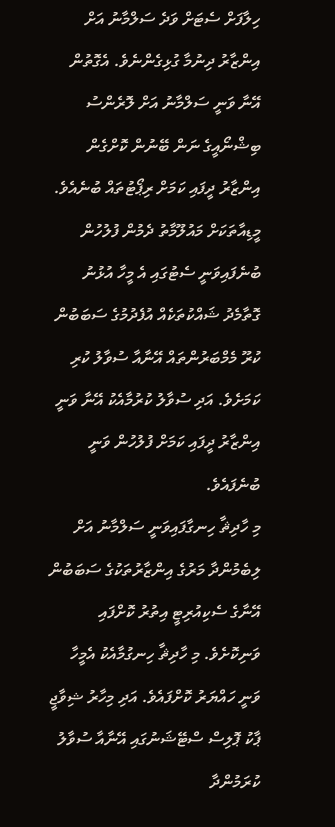ހިލާފަށް ސެޓަށް ވަދެ ސަލްމާނު އަށް އިންޒާރު ދިނުމާ ގުޅިގެންނެވެ. އެގޮތުން އޭނާ ވަނީ ސަލްމާނު އަށް ލޮރެންސު ބިޝްނޯއީގެ ނަން ބޭނުން ކޮށްގެން އިންޒާރު ދީފައި ކަމަށް ރިޕޯޓުތައް ބުނެއެވެ.
މީޑިއާތަކަށް މައުލޫމާތު ދެމުން ފުލުހުން ބުނެފައިވަނީ ސެޓުގައި އެ މީހާ އުޅުނު ގޮތާމެދު ޝައްކުތަކެއް އުފެދުމުގެ ސަބަބުން ކުރޫ މެމްބަރުންތައް އޭނާއާ ސުވާލު ކުރި ކަމަށެވެ. އަދި ސުވާލު ކުރުމާއެކު އޭނާ ވަނީ އިންޒާރު ދީފައި ކަމަށް ފުލުހުން ވަނީ ބުނެފައެވެ.
މި ހާދިޘާ ހިނގާފައިވަނީ ސަލްމާނު އަށް ލިބެމުންދާ މަރުގެ އިންޒާރުތަކުގެ ސަބަބުން އޭނާގެ ސެކިއުރިޓީ އިތުރު ކޮށްފައި ވަނިކޮށެވެ. މި ހާދިޘާ ހިނގުމާއެކު އެމީހާ ވަނީ ހައްޔަރު ކޮށްފައެވެ. އަދި މިހާރު ޝިވާޖީ ޕާކު ޕޮލިސް ސްޓޭޝަނުގައި އޭނާއާ ސުވާލު ކުރަމުންދާ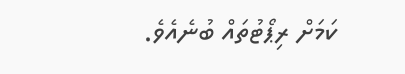ކަމަށް ރިޕޯޓުތައް ބުނެއެވެ.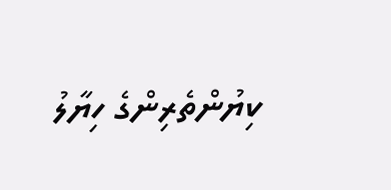ކިޔުންތެރިންގެ ހިޔާލު